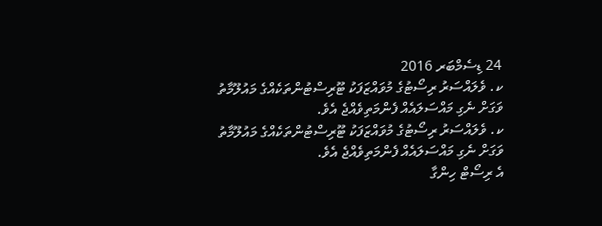24 ޑިސެމްބަރ 2016
ކ. ވެލައްސަރު ރިސޯޓުގެ މުވައްޒަފަކު ޓޫރިސްޓުންތަކެއްގެ މައުލޫމާތު ވަގަށް ނެގި މައްސަލައެއް ފެންމަތިވެއްޖެ އެވެ.
ކ. ވެލައްސަރު ރިސޯޓުގެ މުވައްޒަފަކު ޓޫރިސްޓުންތަކެއްގެ މައުލޫމާތު ވަގަށް ނެގި މައްސަލައެއް ފެންމަތިވެއްޖެ އެވެ.
އެ ރިސޯޓް ހިންގާ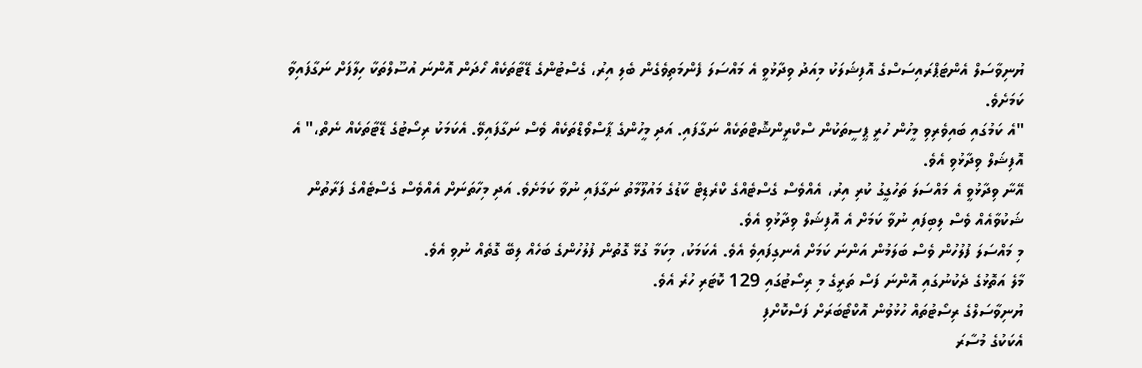ޔުނިވާސަލް އެންޓަޕްރައިސަސްގެ އޮފިޝަލަކު މިއަދު ވިދާޅުވީ އެ މައްސަލަ ފެންމަތިވެގެން ބެލި އިރު، ގެސްޓުންގެ ޑޭޓާތަކެއް ހޯދަން އޮންނަ އުސޫލްތަކާ ހިލާފަށް ނަގާފައިވާ ކަމަށެވެ.
"އެ ކަމުގައި ބައިވެރިވި މީހުން ހުރީ ޕީސީތަކުން ސްކްރީންޝޮޓްތަކެއް ނަގާފައި. އަދި މީހުންގެ ޕާސްވޯޑްތަކެއް ވެސް ނަގާފައިވޭ. އެކަމަކު ރިސޯޓުގެ ޑޭޓާތަކެއް ނެތް،" އެ އޮފިޝަލް ވިދާޅުވި އެވެ.
އޭނާ ވިދާޅުވީ އެ މައްސަލަ ތަހުގީގު ކުރި އިރު، އެއްވެސް ގެސްޓެއްގެ ކްރެޑިޓް ކާޑުގެ މައުލޫމާތު ނަގާފައި ނުވާ ކަމަށެވެ. އަދި މިހާތަނަށް އެއްވެސް ގެސްޓެއްގެ ފަރާތުން ޝަކުވާއެއް ވެސް ލިބިފައި ނުވާ ކަމަށް އެ އޮފިޝަލް ވިދާޅުވި އެވެ.
މި މައްސަލަ ފުލުހުން ވެސް ބަލަމުން އަންނަ ކަމަށް އެނގިފައިވެ އެވެ. އެކަމަކު، މިކަމާ ގުޅޭ ގޮތުން ފުލުހުންގެ ބަހެއް ލިބޭ ގޮތެއް ނުވި އެވެ.
މާލެ އަތޮޅުގެ ދެކުނުގައި އޮންނަ ފަސް ތަރީގެ މި ރިސޯޓުގައި 129 ކޮޓަރި ހުރެ އެވެ.
ޔުނިވާސަލްގެ ރިސޯޓުތައް ހުޅުވުން އޮކްޓޯބަރަށް ފަސްކޮށްފި
އެކަކުގެ މުސާރަ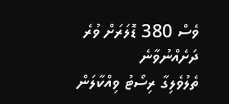ވެސް 380 ޑޮލަރަށް ވުރެ ދަށެއްނުވާނެ
ތެލުވެލިގާ ރިސޯޓު ވިއްކާލަން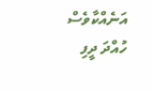އަނެއްކާވެސް ހުއްދަ ދީފި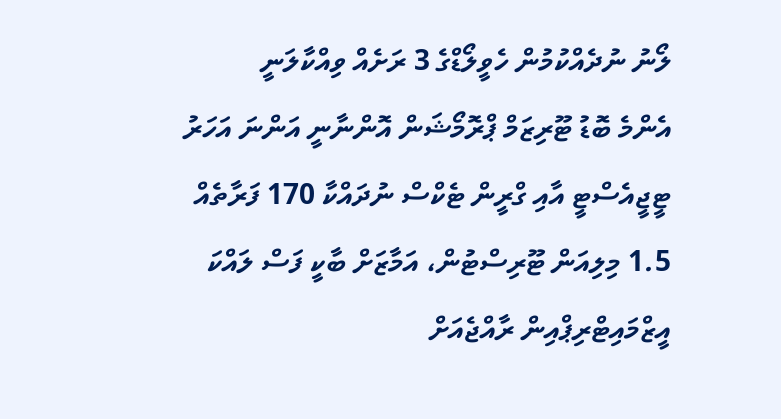ލޯނު ނުދެއްކުމުން ހެވީލޯޑްގެ 3 ރަށެއް ވިއްކާލަނީ
އެންމެ ބޮޑު ޓޫރިޒަމް ޕްރޮމޯޝަން އޮންނާނީ އަންނަ އަހަރު
ޓީޖީއެސްޓީ އާއި ގްރީން ޓެކްސް ނުދައްކާ 170 ފަރާތެއް
1.5 މިލިއަން ޓޫރިސްޓުން، އަމާޒަށް ބާކީ ފަސް ލައްކަ
އީޒްމައިޓްރިޕްއިން ރާއްޖެއަށް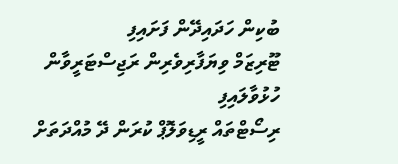ބުކިން ހަދައިދޭން ފަށައިފި
ޓޫރިޒަމް ވިޔަފާރިވެރިން ރަޖިސްޓަރީވާން ހުޅުވާލައިފި
ރިސޯޓްތައް ރީޑިވަލޮޕް ކުރަން ދޭ މުއްދަތަށް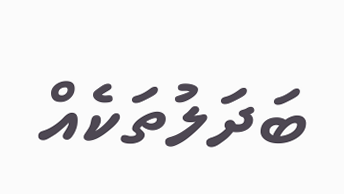ބަދަލުތަކެއް